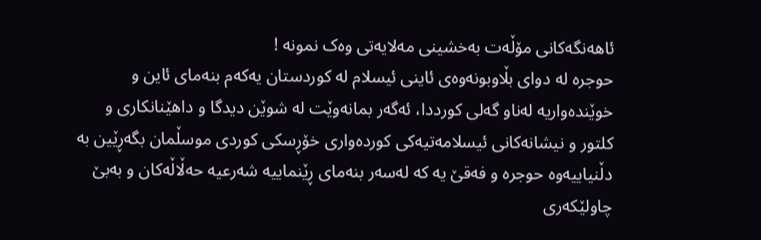ئاهەنگەکانی مۆڵەت بەخشینی مەلایەتی وەک نمونە !
حوجرە لە دوای بڵاوبونەوەی ئاینی ئیسلام لە کوردستان یەکەم بنەمای ئاین و خوێندەواریە لەناو گەلی کورددا، ئەگەر بمانەوێت لە شوێن دیدگا و داهێنانکاری و کلتور و نیشانەکانی ئیسلامەتیەکی کوردەواری خۆڕسکی کوردی موسڵمان بگەڕێین بە دڵنیاییەوە حوجرە و فەقێ یە کە لەسەر بنەمای ڕێنماییە شەرعیە حەڵاڵەکان و بەبێ چاولێکەری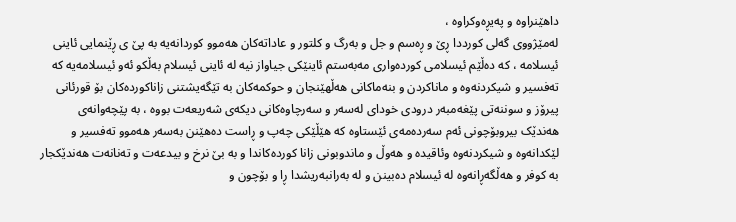داهێنراوە و پەیڕەوکراوە ،
لەمێژووی گەلی کورددا ڕێ و ڕەسم و جل و بەرگ و کلتور و عاداتەکان هەموو کوردانەیە بە پێ ی ڕێنمایی ئاینی ئیسلامە ، کە دەڵێم ئیسلامی کوردەواری مەبەستم ئاینێکی جیاواز نیە لە ئاینی ئیسلام بەڵکو ئەو ئیسلامەیە کە تەفسیر و شیکردنەوە و ماناکردن و بنەماکانی هەڵهێنجان و حوکمەکان بە تێگەیشتنی زاناکوردەکان بۆ قورئانی پیرۆز و سوننەتی پێغەمبەر درودی خودای لەسەر و سەرچاوەکانی دیکەی شەریعەت بووە ، بە پێچەوانەی هەندێک بیروبۆچونی ئەم سەردەمەی ئێستاوە کە هێڵێکی چەپ و ڕاست دەهێنن بەسەر هەموو تەفسیر و لێکدانەوە و شیکردنەوە وئاقیدە و هەوڵ و ماندوبونی زانا کوردەکاندا و بە بێ نرخ و بیدعەت و تەنانەت هەندێکجار بە کوفر و هەڵگەڕانەوە لە ئیسلام دەبینن و لە بەرانبەریشدا ڕا و بۆچون و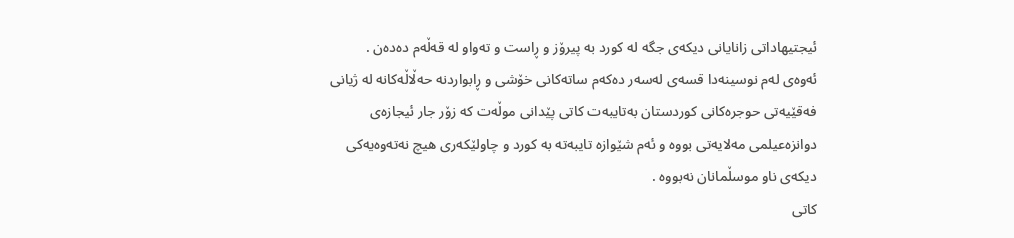ئیجتیهاداتی زانایانی دیکەی جگە لە کورد بە پیرۆز و ڕاست و تەواو لە قەڵەم دەدەن .
ئەوەی لەم نوسینەدا قسەی لەسەر دەکەم ساتەکانی خۆشی و ڕابواردنە حەڵاڵەکانە لە ژیانی فەقێیەتی حوجرەکانی کوردستان بەتایبەت کاتی پێدانی موڵەت کە زۆر جار ئیجازەی دوانزەعیلمی مەلایەتی بووە و ئەم شێوازە تایبەتە بە کورد و چاولێکەری هیچ نەتەوەیەکی دیکەی ناو موسڵمانان نەبووە .
کاتی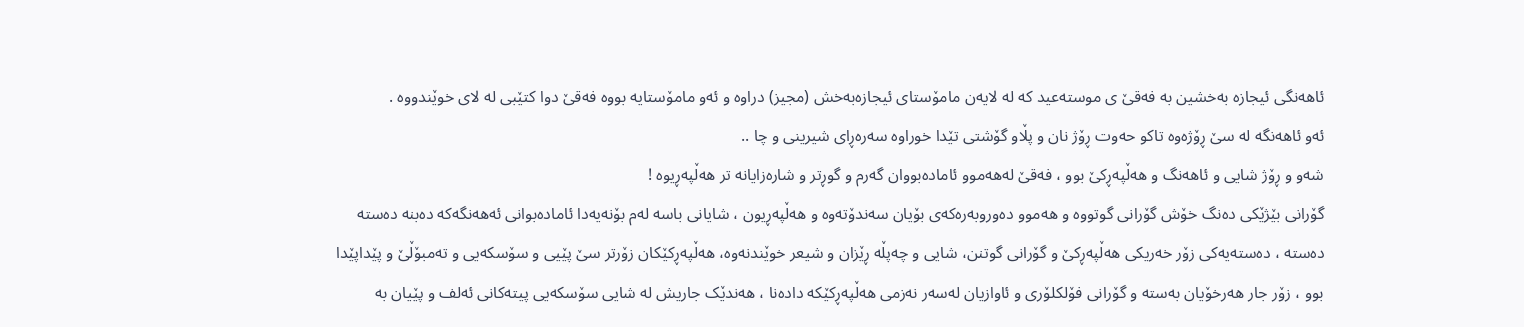ئاهەنگی ئیجازە بەخشین بە فەقێ ی موستەعید کە لە لایەن مامۆستای ئیجازەبەخش (مجیز) دراوە و ئەو مامۆستایە بووە فەقێ دوا کتێبی لە لای خوێندووە .
ئەو ئاهەنگە لە سێ ڕۆژەوە تاکو حەوت ڕۆژ نان و پڵاو گۆشتی تێدا خوراوە سەرەڕای شیرینی و چا ..
شەو و ڕۆژ شایی و ئاهەنگ و هەڵپەڕکێ بوو ، فەقێ لەهەموو ئامادەبووان گەرم و گوڕتر و شارەزایانە تر هەڵپەڕیوە !
گۆرانی بێژێکی دەنگ خۆش گۆرانی گوتووە و هەموو دەوروبەرەکەی بۆیان سەندۆتەوە و هەڵپەڕیون ، شایانی باسە لەم بۆنەیەدا ئامادەبوانی ئەهەنگەکە دەبنە دەستە دەستە ، دەستەیەکی زۆر خەریکی هەڵپەڕکێ و گۆرانی گوتنن، شایی و چەپڵە ڕێزان و شیعر خوێندنەوە، هەڵپەڕکێکان زۆرتر سێ پێیی و سۆسکەیی و تەمبۆڵێ و پێداپێدا بوو ، زۆر جار هەرخۆیان بەستە و گۆرانی فۆلکلۆری و ئاوازیان لەسەر نەزمی هەڵپەڕکێکە دادەنا ، هەندێک جاریش لە شایی سۆسکەیی پیتەکانی ئەلف و پێیان بە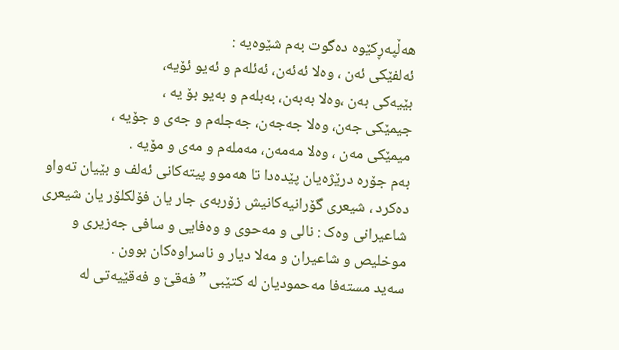هەڵپەڕکێوە دەگوت بەم شێوەیە :
ئەلفێکی ئەن ، وەلا ئەئەن، ئەئلەم و ئەیو ئۆیە،
بێیەکی بەن ،وەلا بەبەن، بەبلەم و بەیو بۆ یە ،
جیمێکی جەن، وەلا جەجەن، جەجلەم و جەی و جۆیە ،
میمێکی مەن ، وەلا مەمەن، مەملەم و مەی و مۆیە .
بەم جۆرە درێژەیان پێدەدا تا هەموو پیتەکانی ئەلف و بێیان تەواو دەکرد ، شیعری گۆرانیەکانیش زۆربەی جار یان فۆلکلۆر یان شیعری شاعیرانی وەک : نالی و مەحوی و وەفایی و سافی جەزیری و موخلیص و شاعیران و مەلا دیار و ناسراوەکان بوون .
سەید مستەفا مەحمودیان لە کتێبی ” فەقێ و فەقێیەتی لە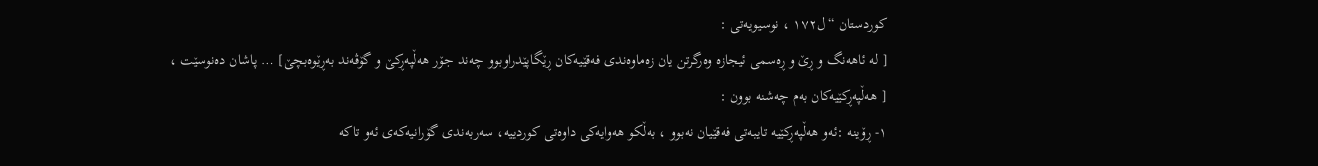کوردستان “ل۱۷۲ ، نوسیویەتی :
[ لە ئاهەنگ و ڕێ و ڕەسمی ئیجازە وەرگرتن یان زەماوەندی فەقێیەکان ڕێگاپێدراوبوو چەند جۆر هەڵپەڕکێ و گۆڤەند بەڕێوەبچێ] … پاشان دەنوسێت ، [ هەڵپەڕکێیەکان بەم چەشنە بوون :
١- ڕۆینە :ئەو هەڵپەڕکێیە تایبەتی فەقێیان نەبوو ، بەڵکو هەوایەکی داوەتی کوردییە، سەربەندی گۆرانیەکەی ئەو تاکە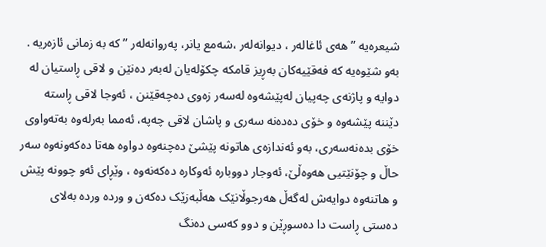شیعرەیە ” هەی ئاغالەر ، دیوانەلەر ،شەمع یانر، پەروانەلەر ” کە بە زمانی ئازەریە .
بەو شێوەیە کە فەقێیەکان بەڕیز قامکە چکۆلەیان لەبەر دەنێن و لاقی ڕاستیان لە دوایە و پاژنەی چەپیان لەپێشەوە لەسەر زەوی دەچەقێنن ، ئەوجا لاقی ڕاستە دێننە پێشەوە و خۆی دەدەنە سەری و پاشان لاقی چەپە، ئەمما بەرلەوە بەتەواوی خۆی بدەنەسەری، بەو ئەندازەی هاتونە پێشێ دەچنەوە دواوە هەتا دەکەونەوە سەر حاڵ و چۆنێتیی هەوەڵێ، ئەوجار دووبارە ئەوکارە دەکەنەوە ، وێڕای ئەو چوونە پێش و هاتنەوە دوایەش لەگەڵ هەرجوڵانێک هەڵبەزێک دەکەن و وردە وردە بەلای دەستی ڕاست دا دەسوڕێن و دوو کەسی دەنگ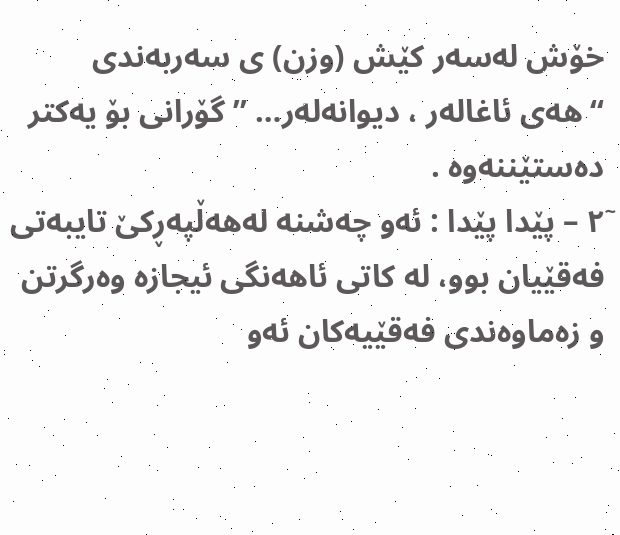خۆش لەسەر کێش (وزن) ی سەربەندی “هەی ئاغالەر ، دیوانەلەر… ” گۆرانی بۆ یەکتر دەستێننەوە .
۲ٓ – پێدا پێدا : ئەو چەشنە لەهەڵپەڕکێ تایبەتی فەقێیان بوو، لە کاتی ئاهەنگی ئیجازە وەرگرتن و زەماوەندی فەقێیەکان ئەو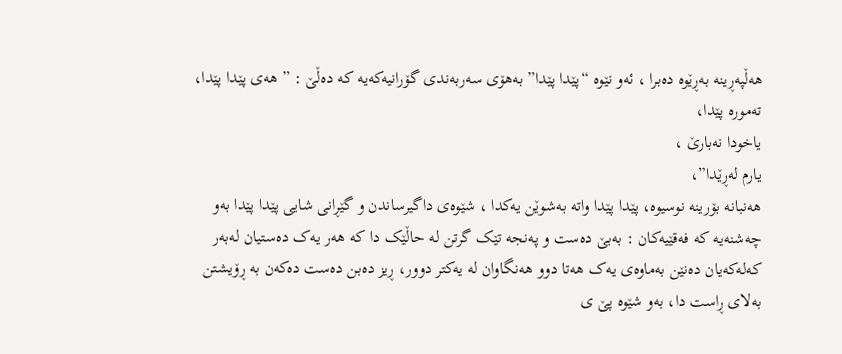هەڵپەڕینە بەڕێوە دەبرا ، ئەو نێوە “پێدا پێدا” بەهۆی سەربەندی گۆرانیەکەیە کە دەڵێ : ” هەی پێدا پێدا،
تەمورە پێدا،
یاخودا نەبارێ ،
یارم لەڕێدا”،
هەنبانە بۆرینە نوسیوە، پێدا پێدا واتە بەشوێن یەکدا ، شێوەی داگیرساندن و گێڕانی شایی پێدا پێدا بەو چەشنەیە کە فەقێیەکان : بەبێ دەست و پەنجە تێک گرتن لە حاڵێک دا کە هەر یەک دەستیان لەبەر کەلەکەیان دەنێن بەماوەی یەک هەتا دوو هەنگاوان لە یەکتر دوور، ڕیز دەبن دەست دەکەن بە ڕۆیشتن بەلای ڕاست دا، بەو شێوە پێ ی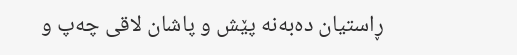ڕاستیان دەبەنە پێش و پاشان لاقی چەپ و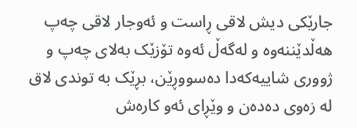جارێکی دیش لاقی ڕاست و ئەوجار لاقی چەپ هەڵدێننەوە و لەگەڵ ئەوە تۆزێک بەلای چەپ و ژووری شاییەکەدا دەسووڕێن، بڕێک بە توندی لاق لە زەوی دەدەن و وێڕای ئەو کارەش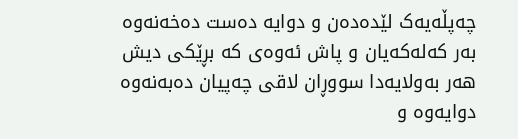چەپڵەیەک لێدەدەن و دوایە دەست دەخەنەوە بەر کەلەکەیان و پاش ئەوەی کە بڕێکی دیش هەر بەولایەدا سووڕان لاقی چەپیان دەبەنەوە دوایەوە و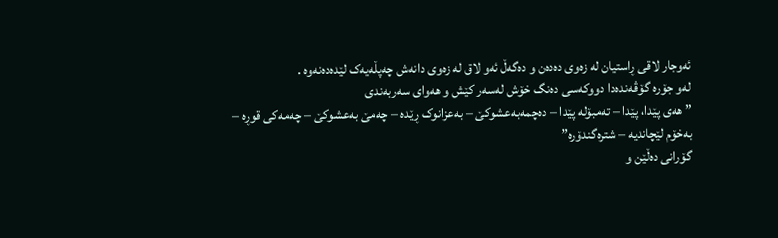ئەوجار لاقی ڕاستیان لە زەوی دەدەن و دەگەڵ ئەو لاق لە زەوی دانەش چەپڵەیەک لێدەدەنەوە .
لەو جۆرە گۆڤەندەدا دووکەسی دەنگ خۆش لەسەر کێش و هەوای سەربەندی
” هەی پێدا، پێدا – تەمبۆلە پێدا – دەچمەبەعشوکێ – بەعزانوک ڕێدە – چەمێ بەعشوکێ – چەمەکی قوڕە – بەخۆم لێچاندیە – شترەگندۆرە”
گۆرانی دەڵێن و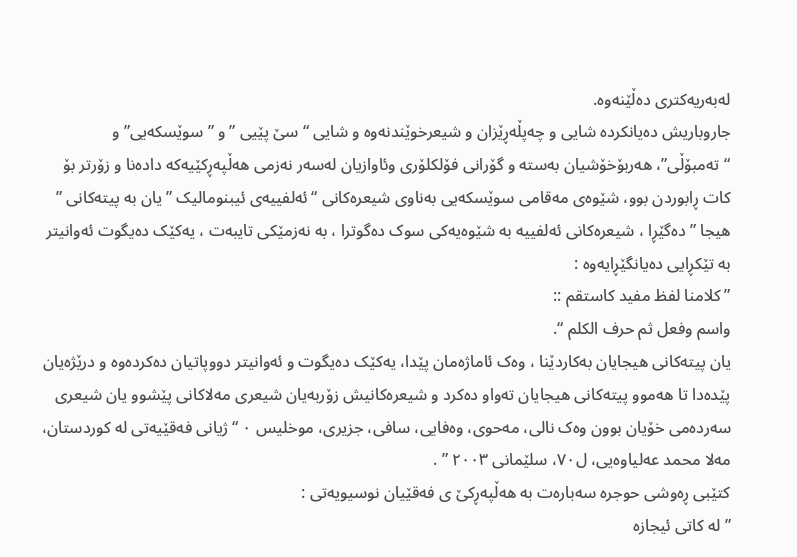لەبەریەکتری دەڵێنەوە.
جاروباریش دەیانکردە شایی و چەپڵەڕێزان و شیعرخوێندنەوە و شایی “سێ پێیی ” و ” سوێسکەیی” و “تەمبۆڵی”، هەربۆخۆشیان بەستە و گۆرانی فۆلکلۆری وئاوازیان لەسەر نەزمی هەڵپەڕکێیەکە دادەنا و زۆرتر بۆ کات ڕابوردن بوو، شێوەی مەقامی سوێسکەیی بەناوی شیعرەکانی “ئەلفییەی ئیبنومالیک ” یان بە پیتەکانی ” هیجا ” دەگێڕا ، شیعرەکانی ئەلفییە بە شێوەیەکی سوک دەگوترا ، بە نەزمێکی تایبەت ، یەکێک دەیگوت ئەوانیتر بە تێکڕایی دەیانگێڕایەوە :
” كلامنا لفظ مفيد كاستقم ::
واسم وفعل ثم حرف الكلم “.
یان پیتەکانی هیجایان بەکاردێنا ، وەک ئاماژەمان پێدا، یەکێک دەیگوت و ئەوانیتر دووپاتیان دەکردەوە و درێژەیان پێدەدا تا هەموو پیتەکانی هیجایان تەواو دەکرد و شیعرەکانیش زۆربەیان شیعری مەلاکانی پێشوو یان شیعری سەردەمی خۆیان بوون وەک نالی، مەحوی، وەفایی، سافی، جزیری، موخلیس ٠ “ژیانی فەقێیەتی لە کوردستان، مەلا محمد عەلیاوەیی، ل۷۰، سلێمانی ۲۰۰۳ ” .
کتێبی ڕەوشی حوجرە سەبارەت بە هەڵپەڕکێ ی فەقێیان نوسیویەتی :
” لە کاتی ئیجازە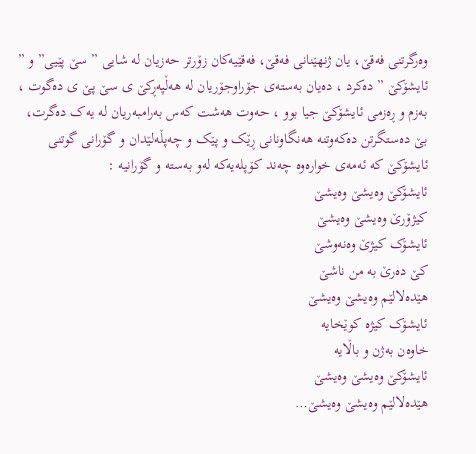وەرگرتنی فەقێ، یان ژنهێنانی فەقێ، فەقێیەکان زۆرتر حەزیان لە شایی ” سێ پێیی” و ” ئایشۆکێ ” دەکرد ، دەیان بەستەی جۆراوجۆریان لە هەڵپەڕکێ ی سێ پێ ی دەگوت ، بەزم و ڕەزمی ئایشۆکێ جیا بوو ، حەوت هەشت کەس بەرامبەریان لە یەک دەگرت، بێ دەستگرتن دەکەوتنە هەنگاونانی ڕێک و پێک و چەپڵەلێدان و گۆرانی گوتنی ئایشۆکێ کە ئەمەی خوارەوە چەند کۆپلەیەکە لەو بەستە و گۆرانیە :
ئایشۆکێ وەیشێ وەیشێ
کیژۆرێ وەیشێ وەیشێ
ئایشۆک کیژێ وەنەوشێ
کێ دەرێ بە من ناشێ
هێدەلالێم وەیشێ وەیشێ
ئایشۆک کیژە کوێخایە
خاوەن بەژن و باڵایە
ئایشۆکێ وەیشێ وەیشێ
هێدەلالێم وەیشێ وەیشێ…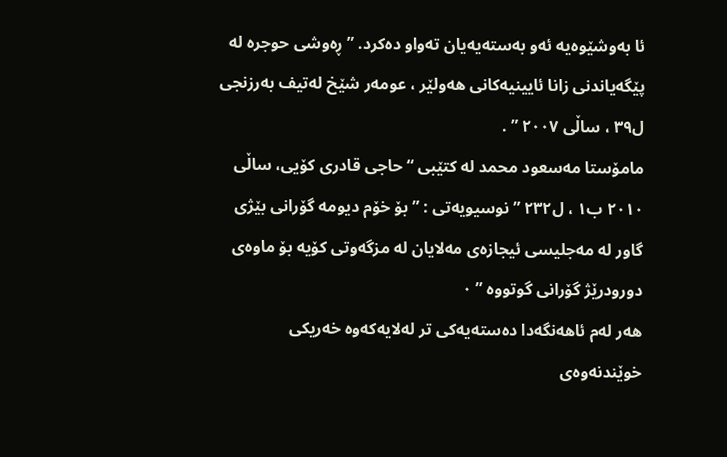ئا بەوشێوەیە ئەو بەستەیەیان تەواو دەکرد. ” ڕەوشی حوجرە لە پێگەیاندنی زانا ئایینیەکانی هەولێر ، عومەر شێخ لەتیف بەرزنجی ل۳۹ ، ساڵی ۲۰۰۷ ” .
مامۆستا مەسعود محمد لە کتێبی “حاجی قادری کۆیی، ساڵی ۲۰۱۰ ب۱ ، ل۲۳۲ ” نوسیویەتی : ” بۆ خۆم دیومە گۆرانی بێژی گاور لە مەجلیسی ئیجازەی مەلایان لە مزگەوتی کۆیە بۆ ماوەی دورودرێژ گۆرانی گوتووە ” ٠
هەر لەم ئاهەنگەدا دەستەیەکی تر لەلایەکەوە خەریکی خوێندنەوەی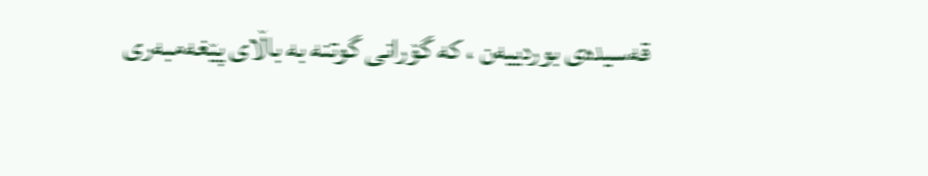قەسیدەی بوردییەن ، کە گۆرانی گوتنە بە باڵای پێغەمبەری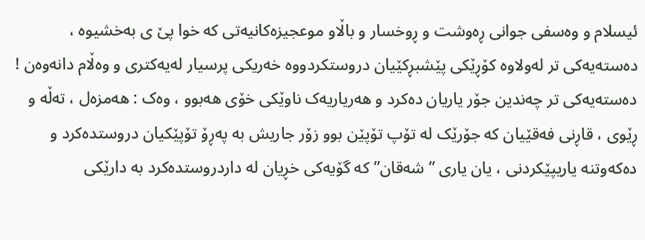ئیسلام و وەسفی جوانی ڕەوشت و ڕوخسار و باڵاو موعجیزەکانیەتی کە خوا پێ ی بەخشیوە ، دەستەیەکی تر لەولاوە کۆڕێکی پێشبڕكێیان دروستکردووە خەریکی پرسیار لەیەکتری و وەڵام دانەوەن !
دەستەیەکی تر چەندین جۆر یاریان دەکرد و هەریاریەک ناوێکی خۆی هەبوو ، وەک : هەمزەل ، تەڵە و ڕێوی ، قاڕنی فەقێیان کە جۆرێک لە تۆپ تۆپێن بوو زۆر جاریش بە پەڕۆ تۆپێکیان دروستدەکرد و دەکەوتنە یاریپێکردنی ، یان یاری ” شەقان” کە گۆیەکی خڕیان لە داردروستدەکرد بە دارێکی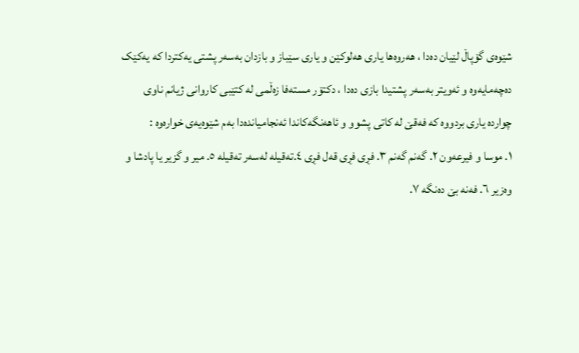شێوەی گۆپاڵ لێیان دەدا ، هەروەها یاری هەلوکێن و یاری سێباز و بازدان بەسەر پشتی یەکتردا کە یەکێک دەچەمایەوە و ئەویتر بەسەر پشتیدا بازی دەدا ، دکتۆر مستەفا زەڵمی لە کتێبی کاروانی ژیانم ناوی چواردە یاری بردووە کە فەقێ لە کاتی پشوو و ئاهەنگەکاندا ئەنجامیاندەدا بەم شێوەیەی خوارەوە :
١. موسا و فیرعەون ۲. گەنم گەنم ۳. فڕی فڕی قەل فڕی ٤.تەقیلە لەسەر تەقیلە ٥. میر و گزیر یا پادشا و وەزیر ٦. فەنە بێ دەنگە ۷.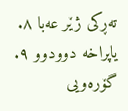تەڕکی ژێر عەبا ٨. یاپراخە دوودوو ۹. گۆرەویی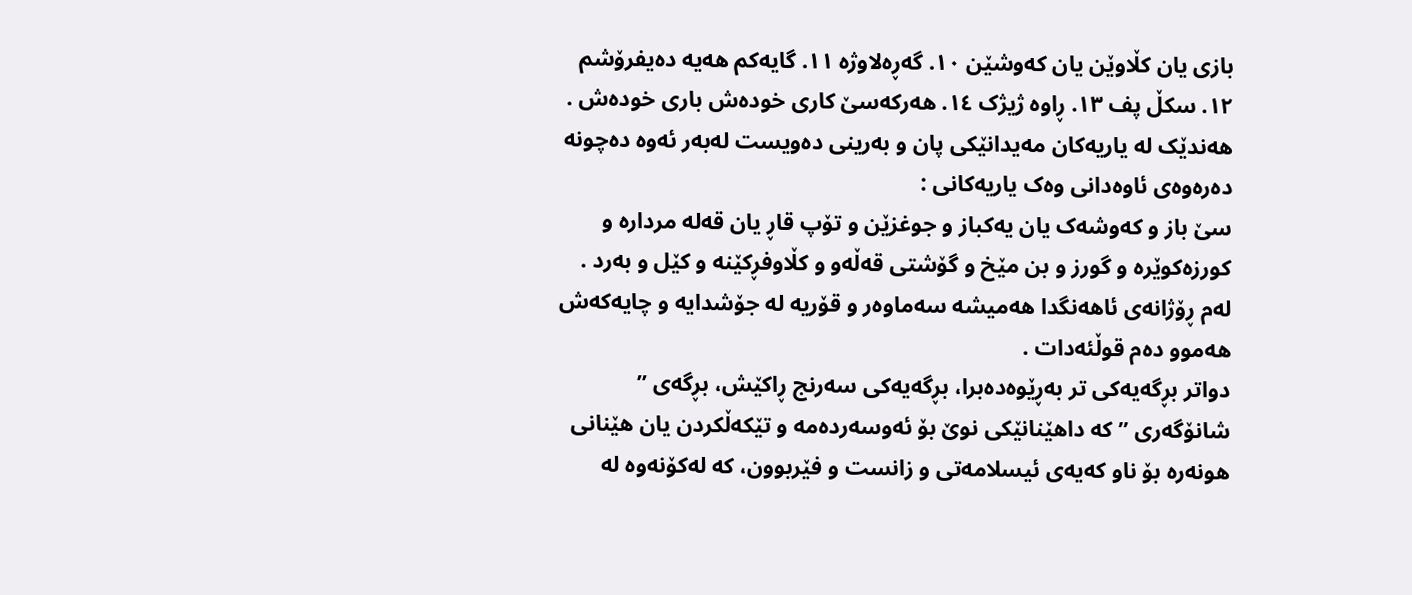بازی یان کڵاوێن یان کەوشێن ۱۰. گەڕەلاوژە ۱۱. گایەکم هەیە دەیفرۆشم ۱۲. سکڵ پف ۱۳. ڕاوە ژیژک ۱٤. هەرکەسێ کاری خودەش باری خودەش .
هەندێک لە یاریەکان مەیدانێکی پان و بەرینی دەویست لەبەر ئەوە دەچونە دەرەوەی ئاوەدانی وەک یاریەکانی :
سێ باز و کەوشەک یان یەکباز و جوغزێن و تۆپ قاڕ یان قەلە مردارە و کورزەکوێرە و گورز و بن مێخ و گۆشتی قەڵەو و کڵاوفڕکێنە و کێل و بەرد .
لەم ڕۆژانەی ئاهەنگدا هەمیشە سەماوەر و قۆریە لە جۆشدایە و چایەکەش هەموو دەم قوڵئەدات .
دواتر بڕگەیەکی تر بەڕێوەدەبرا، بڕگەیەکی سەرنج ڕاکێش، بڕگەی ” شانۆگەری ” کە داهێنانێکی نوێ بۆ ئەوسەردەمە و تێکەڵکردن یان هێنانی هونەرە بۆ ناو کەیەی ئیسلامەتی و زانست و فێربوون، کە لەکۆنەوە لە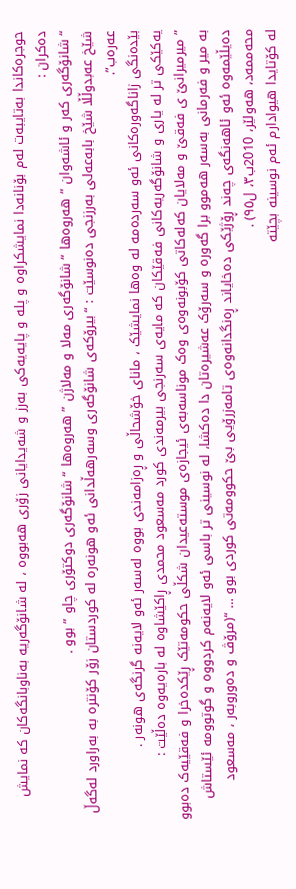حوجرەکاندا بەتایبەت لەم بۆنانەدا نمایشکراوە و پلە و پایەیەکی بەرز و شەیدایانی زۆری هەبووە ، لە شانۆگەریە بەناوبانگەکان کە نمایش دەکران :
“شانۆگەری کەر و ئاشەوان ” هەروەها “شانۆگەری مەلا و مەلاژن ” هەروەها “شانۆگەری دوکتۆری چاو ” بوو .
شێخ عەبدوڵڵا شێخ بابەعەلی بەرزنجی دەنوسێت : “بیرۆکەی شانۆگەری وسەرهەڵدانی ئەو هونەرە لە کوردستان زۆر کۆنترە بە بەراورد لەگەڵ عەرەب”.
بێدەنگی زاناگەورەکانی ئەو سەردەمە لە وەها نمایشێک ، مانای خۆشحاڵی و ڕەزامەندی بووە لەسەر ئەو لایەنە گرنگەی هونەر .
یەکێکی تر لە یاری و شانۆگەریەکانی فەقێکان کە مایەی سەرنجی بیرمەندی کورد مەسعود محمدی ڕاکێشاوە لە بارەیەوە دەڵێت :
” میرمیرانێ ی فەقێ و مەلایان کەلەکاتی کۆبونەوەی وەک موناسەبەی ئیجازەی موستەعیدان شکڵی حکومەتێک ڕێکدەخرا و فەقێیەک دەبوو بە میر و فەرمانی بەسەر هەموو برا گەورە و سەرۆک عەشیرەتان دا دەکشا، لە نوسینی تر باسی ئەو لایەنەم کردووە و گوتوومە ئێستاش دەیڵێمەوە ئەو ئاهەنگەی چەند ڕۆژێکی دەخایاند ڕەنگدانەوەی تامەزرۆیی بێ حکوومەتی کوردی بوو … “(مرۆڤ و دەوروبەر ، مەسعود محەممەد، هەولێر، 2010ب۳، ل۹٥) .
لە کۆتایدا هیوادارم ئەم نوسینە بچێتە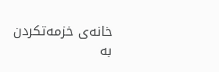خانەی خزمەتکردن بە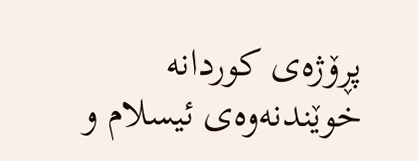پڕۆژەی کوردانە خوێندنەوەی ئیسلام و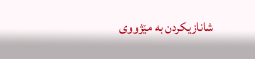شانازیکردن بە مێژووی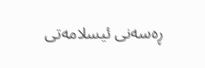ڕەسەنی ئیسلامەتی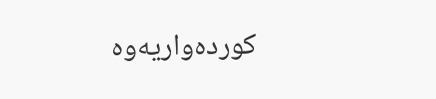کوردەواریەوە